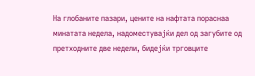На глобаните пазари, цените на нафтата пораснаа минатата недела, надоместувајќи дел од загубите од претходните две недели, бидејќи трговците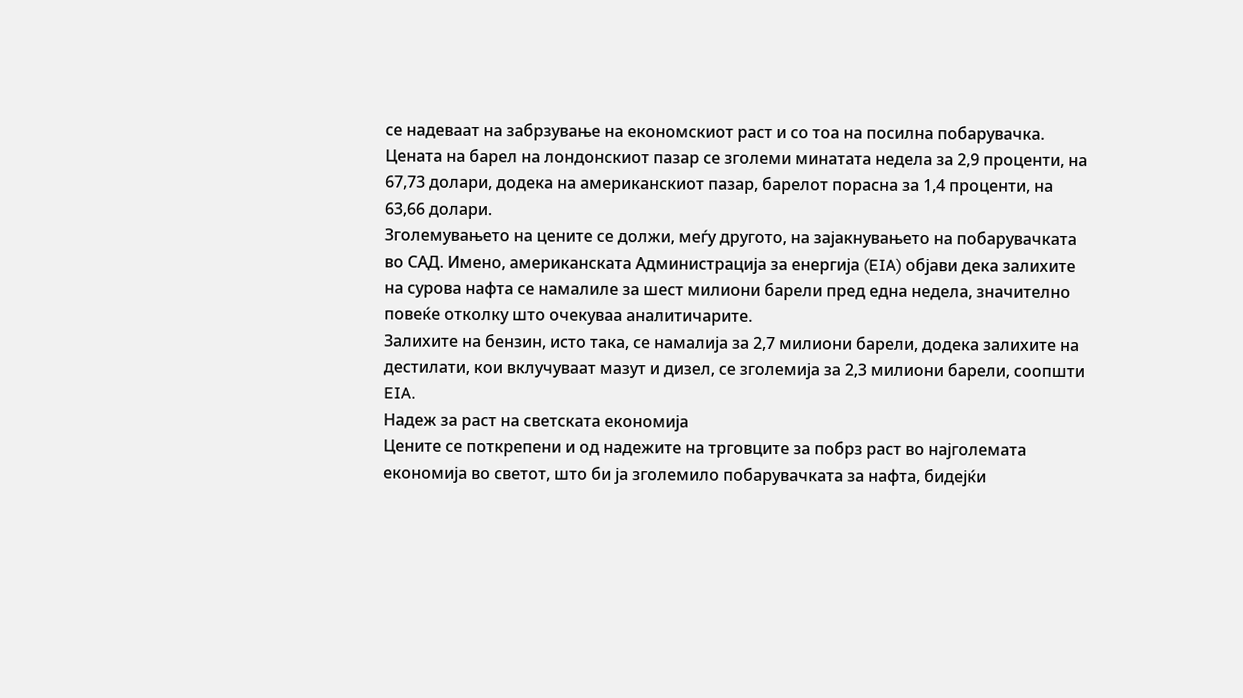се надеваат на забрзување на економскиот раст и со тоа на посилна побарувачка.
Цената на барел на лондонскиот пазар се зголеми минатата недела за 2,9 проценти, на 67,73 долари, додека на американскиот пазар, барелот порасна за 1,4 проценти, на 63,66 долари.
Зголемувањето на цените се должи, меѓу другото, на зајакнувањето на побарувачката во САД. Имено, американската Администрација за енергија (EIA) објави дека залихите на сурова нафта се намалиле за шест милиони барели пред една недела, значително повеќе отколку што очекуваа аналитичарите.
Залихите на бензин, исто така, се намалија за 2,7 милиони барели, додека залихите на дестилати, кои вклучуваат мазут и дизел, се зголемија за 2,3 милиони барели, соопшти EIA.
Надеж за раст на светската економија
Цените се поткрепени и од надежите на трговците за побрз раст во најголемата економија во светот, што би ја зголемило побарувачката за нафта, бидејќи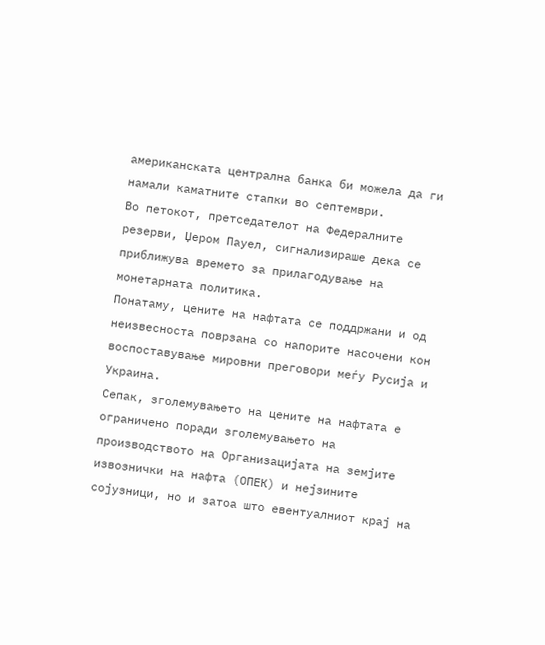американската централна банка би можела да ги намали каматните стапки во септември.
Во петокот, претседателот на Федералните резерви, Џером Пауел, сигнализираше дека се приближува времето за прилагодување на монетарната политика.
Понатаму, цените на нафтата се поддржани и од неизвесноста поврзана со напорите насочени кон воспоставување мировни преговори меѓу Русија и Украина.
Сепак, зголемувањето на цените на нафтата е ограничено поради зголемувањето на производството на Организацијата на земјите извознички на нафта (ОПЕК) и нејзините сојузници, но и затоа што евентуалниот крај на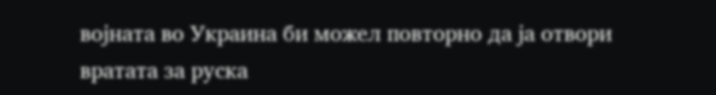војната во Украина би можел повторно да ја отвори вратата за руска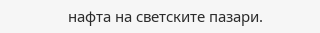нафта на светските пазари.